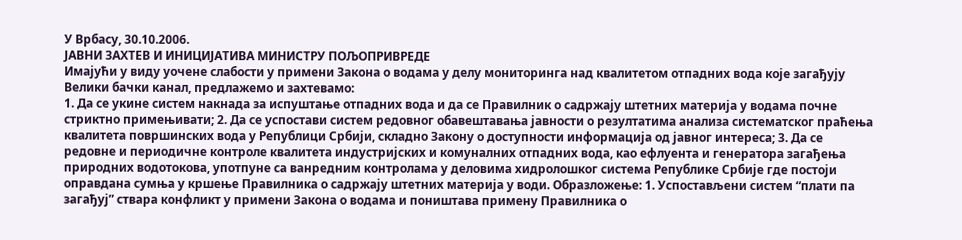У Врбасу, 30.10.2006.
ЈАВНИ ЗАХТЕВ И ИНИЦИЈАТИВА МИНИСТРУ ПОЉОПРИВРЕДЕ
Имајући у виду уочене слабости у примени Закона о водама у делу мониторинга над квалитетом отпадних вода које загађују Велики бачки канал, предлажемо и захтевамо:
1. Да се укине систем накнада за испуштање отпадних вода и да се Правилник о садржају штетних материја у водама почне стриктно примењивати; 2. Да се успостави систем редовног обавештавања јавности о резултатима анализа систематског праћења квалитета површинских вода у Републици Србији, складно Закону о доступности информација од јавног интереса; 3. Да се редовне и периодичне контроле квалитета индустријских и комуналних отпадних вода, као ефлуента и генератора загађења природних водотокова, употпуне са ванредним контролама у деловима хидролошког система Републике Србије где постоји оправдана сумња у кршење Правилника о садржају штетних материја у води. Образложење: 1. Успостављени систем “плати па загађуј” ствара конфликт у примени Закона о водама и поништава примену Правилника о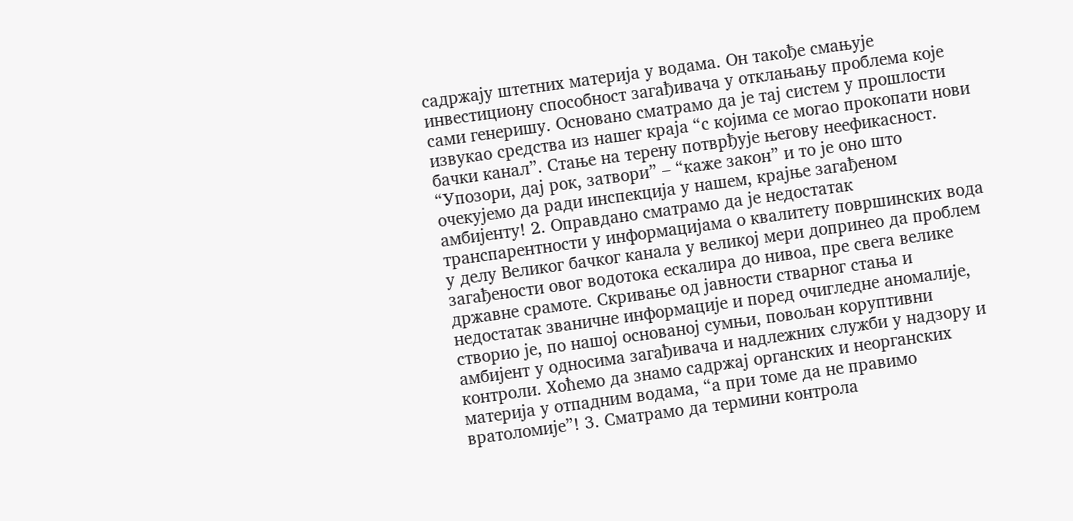садржају штетних материја у водама. Он такође смањује инвестициону способност загађивача у отклањању проблема које сами генеришу. Основано сматрамо да је тај систем у прошлости извукао средства из нашег краја “с којима се могао прокопати нови бачки канал”. Стање на терену потврђује његову неефикасност. “Упозори, дај рок, затвори” – “каже закон” и то је оно што очекујемо да ради инспекција у нашем, крајње загађеном амбијенту! 2. Оправдано сматрамо да је недостатак транспарентности у информацијама о квалитету површинских вода у делу Великог бачког канала у великој мери допринео да проблем загађености овог водотока ескалира до нивоа, пре свега велике државне срамоте. Скривање од јавности стварног стања и недостатак званичне информације и поред очигледне аномалије, створио је, по нашој основаној сумњи, повољан коруптивни амбијент у односима загађивача и надлежних служби у надзору и контроли. Хоћемо да знамо садржај органских и неорганских материја у отпадним водама, “а при томе да не правимо вратоломије”! 3. Сматрамо да термини контрола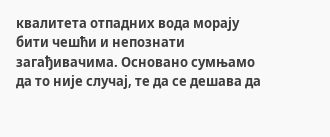квалитета отпадних вода морају бити чешћи и непознати загађивачима. Основано сумњамо да то није случај, те да се дешава да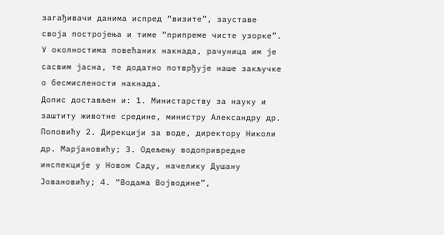загађивачи данима испред “визите”, зауставе своја постројења и тиме “припреме чисте узорке”. У околностима повећаних накнада, рачуница им је сасвим јасна, те додатно потврђује наше закључке о бесмислености накнада.
Допис достављен и: 1. Министарству за науку и заштиту животне средине, министру Александру др. Поповићу 2. Дирекцији за воде, директору Николи др. Марјановићу; 3. Одељењу водопривредне инспекције у Новом Саду, начелику Душану Јовановићу; 4. “Водама Војводине”,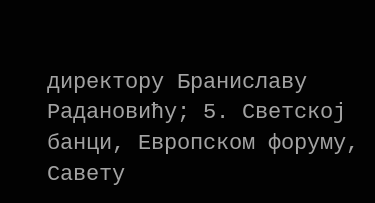директору Браниславу Радановићу; 5. Светској банци, Европском форуму, Савету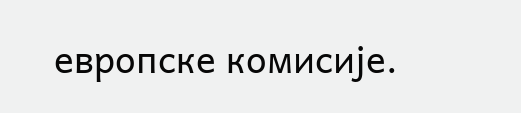европске комисије.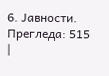6. Јавности.
Прегледа: 515
|